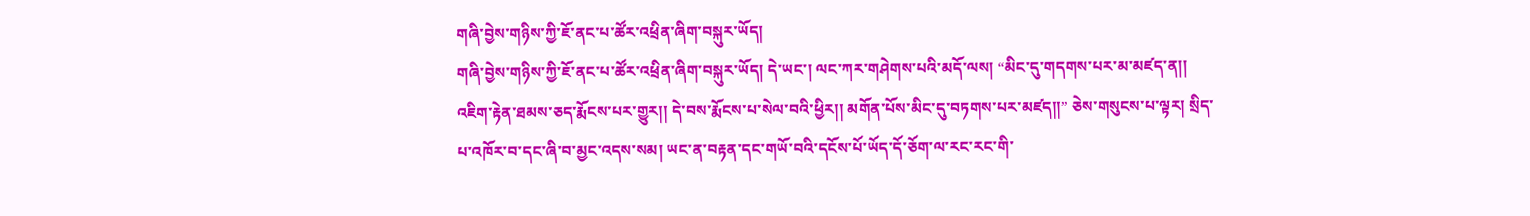གཞི་བྱེས་གཉིས་ཀྱི་ཇོ་ནང་པ་ཚོར་འཕྲིན་ཞིག་བསྐུར་ཡོད།
གཞི་བྱེས་གཉིས་ཀྱི་ཇོ་ནང་པ་ཚོར་འཕྲིན་ཞིག་བསྐུར་ཡོད། དེ་ཡང་། ལང་ཀར་གཤེགས་པའི་མདོ་ལས། “མིང་དུ་གདགས་པར་མ་མཛད་ན།། འཇིག་རྟེན་ཐམས་ཅད་རྨོངས་པར་གྱུར།། དེ་བས་རྨོངས་པ་སེལ་བའི་ཕྱིར།། མགོན་པོས་མིང་དུ་བཏགས་པར་མཛད།།” ཅེས་གསུངས་པ་ལྟར། སྲིད་པ་འཁོར་བ་དང་ཞི་བ་མྱང་འདས་སམ། ཡང་ན་བརྟན་དང་གཡོ་བའི་དངོས་པོ་ཡོད་དོ་ཅོག་ལ་རང་རང་གི་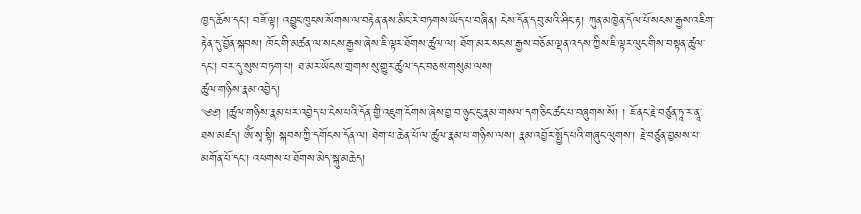ཁྱད་ཆོས་དང་། བཟོ་ལྟ། འབྱུང་ཁུངས་སོགས་ལ་བརྟེན་ནས་མིང་རེ་བཏགས་ཡོད་པ་བཞིན། ངེས་དོན་དབུ་མའི་ཤིང་རྟ། ཀུན་མཁྱེན་དོལ་པོ་སངས་རྒྱས་འཇིག་རྟེན་དུ་བྱོན་སྐབས། ཁོང་གི་མཚན་ལ་སངས་རྒྱས་ཞེས་ཇི་ལྟར་ཐོགས་ཚུལ་ལ། ཐོག་མར་སངས་རྒྱས་བཅོམ་ལྡན་འདས་ཀྱིས་ཇི་ལྟར་ལུང་གིས་བསྟན་ཚུལ་དང་། བར་དུ་སུས་བཏག་པ། ཐ་མར་ཡོངས་གྲགས་སུ་གྱུར་ཚུལ་དང་བཅས་གསུམ་ལས།
ཚུལ་གཉིས་རྣམ་འབྱེད།
༄༅། །ཚུལ་གཉིས་རྣམ་པར་འབྱེད་པ་ངེས་པའི་དོན་གྱི་འཇུག་ངོགས་ཞེས་བྱ་བ་ཉུང་ངུ་རྣམ་གསལ་དག་ཅིང་ཚང་པ་བཞུགས་སོ། ། ཇོ་ནང་རྗེ་བཙུན་ཏཱ་ར་ནཱ་ཐས་མཛད། ཨོཾ་སྭ་སྟི། སྐབས་ཀྱི་དགོངས་དོན་ལ། ཐེག་པ་ཆེན་པོ་ལ་ཚུལ་རྣམ་པ་གཉིས་ལས། རྣམ་འབྱོར་སྤྱོད་པའི་གཞུང་ལུགས་། རྗེ་བཙུན་བྱམས་པ་མགོན་པོ་དང་། འཕགས་པ་ཐོགས་མེད་སྐུ་མཆེད།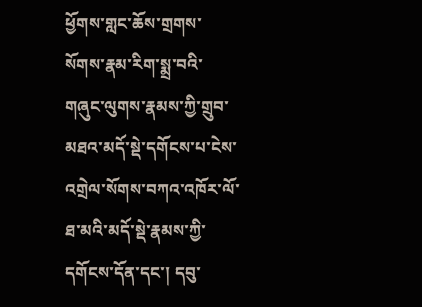ཕྱོགས་གླང་ཆོས་གྲགས་སོགས་རྣམ་རིག་སྨྲ་བའི་གཞུང་ལུགས་རྣམས་ཀྱི་གྲུབ་མཐའ་མདོ་སྡེ་དགོངས་པ་ངེས་འགྲེལ་སོགས་བཀའ་འཁོར་ལོ་ཐ་མའི་མདོ་སྡེ་རྣམས་ཀྱི་དགོངས་དོན་དང་། དབུ་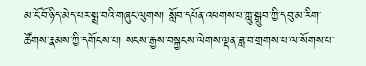མ་ངོ་བོ་ཉིད་མེད་པར་སྨྲ་བའི་གཞུང་ལུགས། སློབ་དཔོན་འཕགས་པ་ཀླུ་སྒྲུབ་ཀྱི་དབུ་མ་རིག་ཚོགས་རྣམས་ཀྱི་དགོངས་པ། སངས་རྒྱས་བསྐྱངས་ལེགས་ལྡན་ཟླ་བ་གྲགས་པ་ལ་སོགས་པ་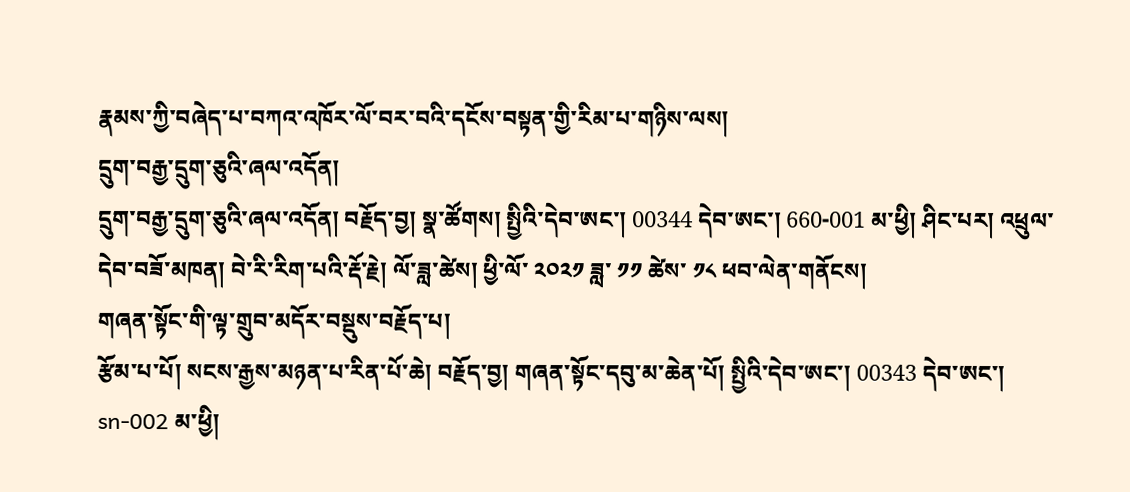རྣམས་ཀྱི་བཞེད་པ་བཀའ་འཁོར་ལོ་བར་བའི་དངོས་བསྟན་གྱི་རིམ་པ་གཉིས་ལས།
དྲུག་བརྒྱ་དྲུག་ཅུའི་ཞལ་འདོན།
དྲུག་བརྒྱ་དྲུག་ཅུའི་ཞལ་འདོན། བརྗོད་བྱ། སྣ་ཚོགས། སྤྱིའི་དེབ་ཨང་། 00344 དེབ་ཨང་། 660-001 མ་ཕྱི། ཤིང་པར། འཕྲུལ་དེབ་བཟོ་མཁན། བེ་རི་རིག་པའི་རྡོ་རྗེ། ལོ་ཟླ་ཚེས། ཕྱི་ལོ་ ༢༠༢༡ ཟླ་ ༡༡ ཚེས་ ༡༨ ཕབ་ལེན་གནོངས།
གཞན་སྟོང་གི་ལྟ་གྲུབ་མདོར་བསྡུས་བརྗོད་པ།
རྩོམ་པ་པོ། སངས་རྒྱས་མཉན་པ་རིན་པོ་ཆེ། བརྗོད་བྱ། གཞན་སྟོང་དབུ་མ་ཆེན་པོ། སྤྱིའི་དེབ་ཨང་། 00343 དེབ་ཨང་། sn-002 མ་ཕྱི།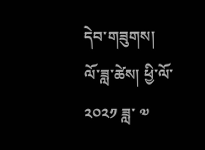དེབ་གཟུགས། ལོ་ཟླ་ཚེས། ཕྱི་ལོ་ ༢༠༢༡ ཟླ་ ༧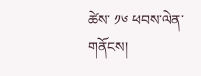ཚེས་ ༡༦ ཕབས་ལེན་གནོངས།